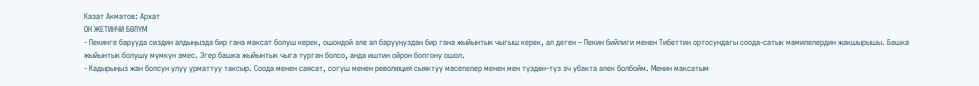Казат Акматов: Архат
ОН ЖЕТИНЧИ БӨЛҮМ
- Пекинге барууда сиздин алдыңызда бир гана максат болуш керек, ошондой эле ал барууңуздан бир гана жыйынтык чыгыш керек, ал деген – Пекин бийлиги менен Тибеттин ортосундагы соода-сатык мамилелердин жакшырышы. Башка жыйынтык болушу мүмкүн эмес. Эгер башка жыйынтык чыга турган болсо, анда иштин ойрон болгону ошол.
- Кадырыңыз жан болсун улуу урматтуу таксыр. Соода менен саясат, согуш менен революция сыяктуу маселелер менен мен түздөн-түз эч убакта алек болбойм. Менин максатым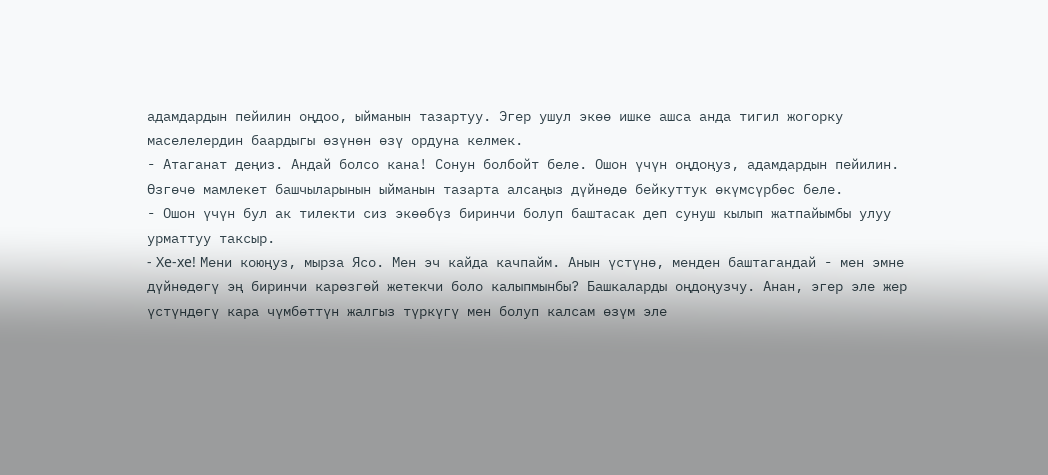адамдардын пейилин оңдоо, ыйманын тазартуу. Эгер ушул экөө ишке ашса анда тигил жогорку маселелердин баардыгы өзүнөн өзү ордуна келмек.
- Атаганат деңиз. Андай болсо кана! Сонун болбойт беле. Ошон үчүн оңдоңуз, адамдардын пейилин. Өзгөчө мамлекет башчыларынын ыйманын тазарта алсаңыз дүйнөдө бейкуттук өкүмсүрбөс беле.
- Ошон үчүн бул ак тилекти сиз экөөбүз биринчи болуп баштасак деп сунуш кылып жатпайымбы улуу урматтуу таксыр.
- Xe-xe! Мени коюңуз, мырза Ясо. Мен эч кайда качпайм. Анын үстүнө, менден баштагандай - мен эмне дүйнөдөгү эң биринчи карөзгөй жетекчи боло калыпмынбы? Башкаларды оңдоңузчу. Анан, эгер эле жер үстүндөгү кара чүмбөттүн жалгыз түркүгү мен болуп калсам өзүм эле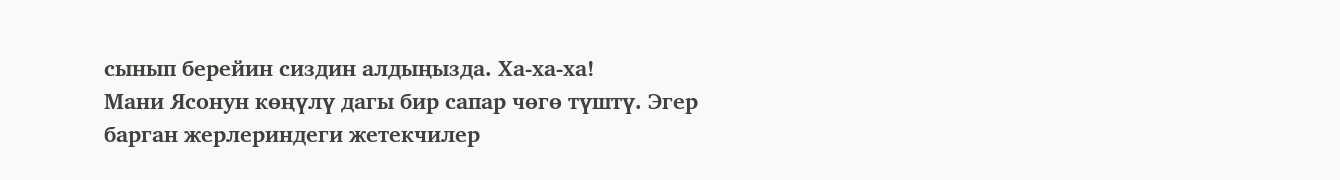сынып берейин сиздин алдыңызда. Ха-ха-ха!
Мани Ясонун көңүлү дагы бир сапар чөгө түштү. Эгер барган жерлериндеги жетекчилер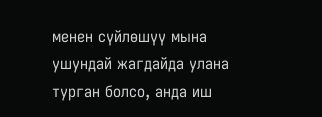менен сүйлөшүү мына ушундай жагдайда улана турган болсо, анда иш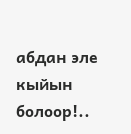абдан эле кыйын болоор!..